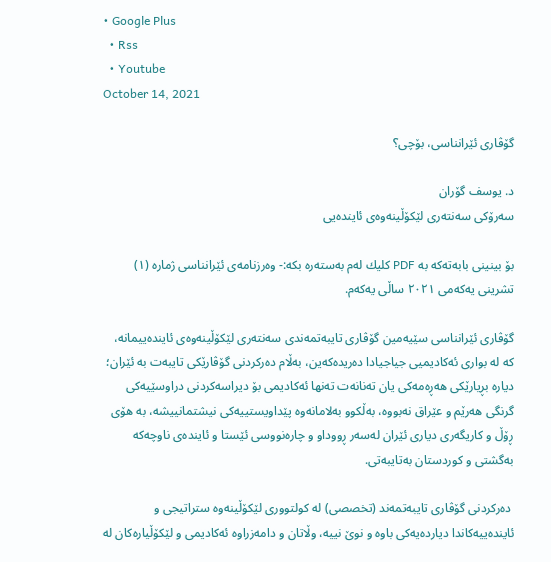• Google Plus
  • Rss
  • Youtube
October 14, 2021

گۆڤاری ئێرانناسی، بۆچی؟

د. یوسف گۆران
سه‌رۆكی سەنتەری لێكۆڵینه‌وه‌ی ئاینده‌یی

بۆ بینینی بابه‌ته‌كه به‌ PDF كلیك له‌م به‌سته‌ره‌ بكه‌:- وەرزنامەی ئێرانناسی ژمارە (١) تشرینی یه‌كه‌می ٢٠٢١ ساڵی یەکەم.

گۆڤاری ئێرانناسی سێیه‌مین گۆڤاری تایبه‌تمه‌ندی سه‌نته‌ری لێكۆڵینه‌وه‌ی ئاینده‌ییمانه،‌ كه‌ له‌ بواری ئه‌كادیمیی جیاجیادا ده‌ریده‌كه‌ین، به‌ڵام ده‌ركردنی گۆڤارێكی تایبه‌ت به‌ ئێران؛ دیاره‌ بڕیارێكی هه‌ڕەمه‌كی یان ته‌نانه‌ت ته‌نها ئه‌كادیمی بۆ دیراسه‌كردنی دراوسێیه‌كی گرنگی هه‌رێم و عێراق نه‌بووه، به‌ڵكوو به‌لامانه‌وه‌ پێداویستییه‌كی نیشتمانییشه‌، به ‌هۆی ڕۆڵ و كاریگه‌ری دیاری ئێران له‌سه‌ر ڕووداو و چاره‌نووسی ئێستا و ئاینده‌ی ناوچه‌كه‌ به‌گشتی و كوردستان به‌تایبه‌تی.

 ده‌ركردنی گۆڤاری تایبه‌تمه‌ند (تخصصی) له‌ كولتووری لێكۆڵینه‌وه‌ ستراتیجی و ئاینده‌ییه‌كاندا دیارده‌یه‌كی باوه‌ و نوێ نییه‌، وڵاتان و دامه‌زراوه‌ ئه‌كادیمی و لێكۆڵیاره‌كان له‌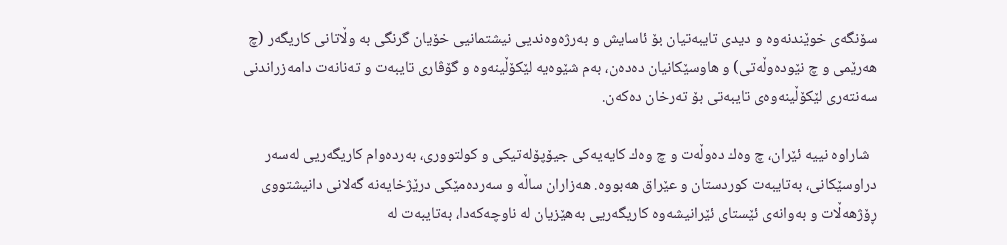سۆنگه‌ی خوێندنه‌وه ‌و دیدی تایبه‌تیان بۆ ئاسایش و به‌رژە‌وه‌ندیی نیشتمانیی خۆیان گرنگی به‌ وڵاتانی كاریگه‌ر (چ هه‌رێمی و چ نێوده‌وڵه‌تی) و هاوسێکانیان ده‌ده‌ن، به‌م شێوه‌یه‌ لێكۆڵینه‌وه‌ و گۆڤاری تایبه‌ت و ته‌نانه‌ت دامه‌زراندنی سه‌نته‌ری لێكۆڵینه‌وه‌ی تایبه‌تی بۆ ته‌رخان ده‌كه‌ن.

  شاراوه‌ نییه‌ ئێران، چ وه‌ك ده‌وڵه‌ت و چ وه‌ك كایه‌یه‌كی جیۆپۆله‌تیكی و كولتووری، بەردەوام كاریگه‌ریی له‌سه‌ر دراوسێكانی، به‌تایبه‌ت كوردستان و عێراق هه‌بووه‌. هەزاران ساڵە و سەردەمێکی درێژخایەنە‌ گه‌لانی دانیشتووی ڕۆژهه‌ڵات و بەوانەی ئێستای ئێرانیشەوە كاریگه‌ریی به‌هێزیان له‌ ناوچەکەدا، به‌تایبه‌ت لە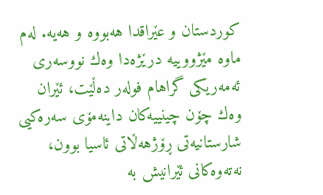كوردستان و عێراقدا هەبووە و هه‌یه‌. له‌م ماوه‌ مێژووییه‌ درێژە‌دا وه‌ك نووسه‌ری ئه‌مەریكی گراهام فوله‌ر ده‌ڵێت، ئێران وه‌ك چۆن چینییه‌كان داینه‌مۆی سه‌ره‌كیی شارستانیه‌تی ڕۆژهه‌ڵاتی ئاسیا بوون، نەتەوەکانی ئێرانیش به‌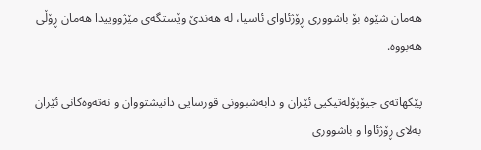هه‌مان شێوه‌ بۆ باشووری ڕۆژئاوای ئاسیا، له‌ هه‌ندێ وێستگه‌ی مێژووییدا هه‌مان ڕۆڵی هه‌بووه‌.

پێكهاته‌ی جیۆپۆله‌تیكیی ئێران و دابه‌شبوونی قورسایی دانیشتووان و نەتەوەکانی ئێران به‌لای ڕۆژئاوا و باشووری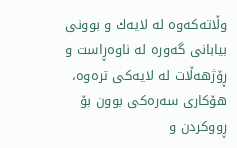وڵاتەکەوە له‌ لایه‌ك و بوونی بیابانی گه‌وره‌ له‌ ناوه‌ڕاست و ڕۆژهه‌ڵات له‌ لایه‌كی ترەوە، هۆكاری سه‌ره‌كی بوون بۆ ڕووكردن و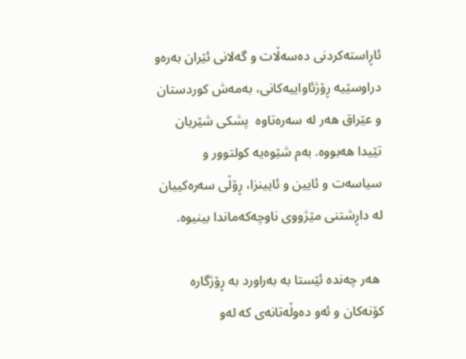ئاڕاسته‌كردنی ده‌سه‌ڵات و گه‌لانی ئێران به‌ره‌و دراوسێیه‌ ڕۆژئاواییه‌كانی، به‌مه‌ش كوردستان و عێراق هه‌ر له‌ سه‌ره‌تاوه‌  پشكی شێریان تێیدا هه‌بووه‌. به‌م شێوه‌یه‌ كولتوور و سیاسه‌ت و ئایین و ئایینزا، ڕۆڵی سه‌رەكییان‌ له‌ داڕشتنی مێژووی ناوچه‌كه‌ماندا بینیوه.

 هه‌ر چه‌نده‌ ئێستا به‌ به‌راورد بە ڕۆژگاره‌ كۆنه‌كان و ئەو دەوڵەتانەی کە لەو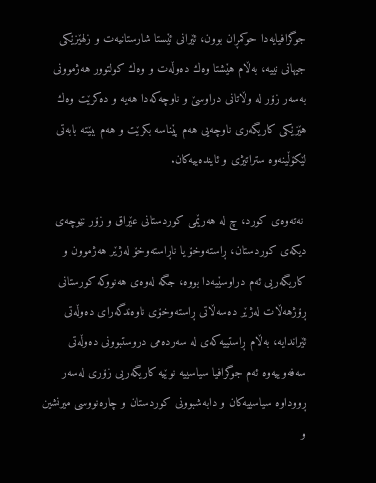جوگرافیایەدا حوکمڕان بوون، ئێرانی ئێستا شارستانیه‌ت و زلهێزێكی جیهانی نییه‌، به‌ڵام هێشتا وه‌ك ده‌وڵه‌ت و وه‌ك كولتوور هه‌ژموونی به‌سه‌ر زۆر له‌ وڵاتانی دراوسێ و ناوچه‌كه‌دا هه‌یه‌ و ده‌كرێت وه‌ك هێزێکی کاریگەری ناوچه‌یی هەم پێناسه‌ بكرێت و هەم ببێتە بابەتی لێکۆڵینەوە ستراتیژی و ئایندەییەکان.

 نەتەوەی كورد، چ له‌ هه‌رێمی كوردستانی عێراق و زۆر نێوچەی دیکەی كوردستان، ڕاسته‌وخۆ یا ناڕاسته‌وخۆ له‌ژێر هه‌ژموون و كاریگه‌ریی ئه‌م دراوسێیه‌دا‌ بووه‌، جگه‌ له‌وه‌ی هەنووکە كورستانی ڕۆژهه‌ڵات له‌ژێر ده‌سه‌ڵاتی ڕاستەوخۆی ناوەندگەرای ده‌وڵه‌تی ئێراندایە‌، به‌ڵام ڕاستییەکەی له‌ سه‌رده‌می دروستبوونی ده‌وڵه‌تی سه‌فه‌وییەوە ئه‌م جوگرافیا سیاسییە نوێیە‌ كاریگه‌ریی زۆری له‌سه‌ر ڕووداوه‌ سیاسییه‌كان و دابه‌شبوونی كوردستان و چاره‌نووسی میرنشین و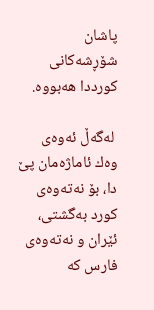پاشان شۆڕشه‌كانی كورددا هه‌بووه.

 له‌گه‌ڵ ئه‌وه‌ی وه‌ك ئاماژە‌مان پێ دا، بۆ نەتەوەی كورد بەگشتی، ئێران و نه‌ته‌وه‌ی فارس کە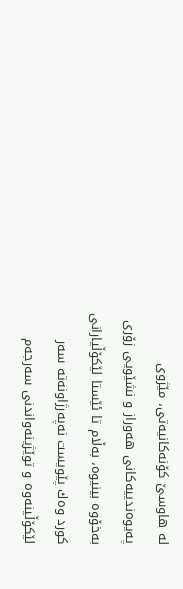لە هاوسێ کۆنەکانیەتی،‌ مێژوی په‌یوه‌ندییه‌كانی هه‌وراز و نشێویی زۆری بەخۆوە بینیوه‌، به‌ڵام تا ئێستا لێكۆڵیارانی كورد وه‌ك پێویست نه‌پەرژاونه‌ته‌ سه‌ر لێکۆڵینەوە و توێژینه‌واندنی سه‌رجه‌م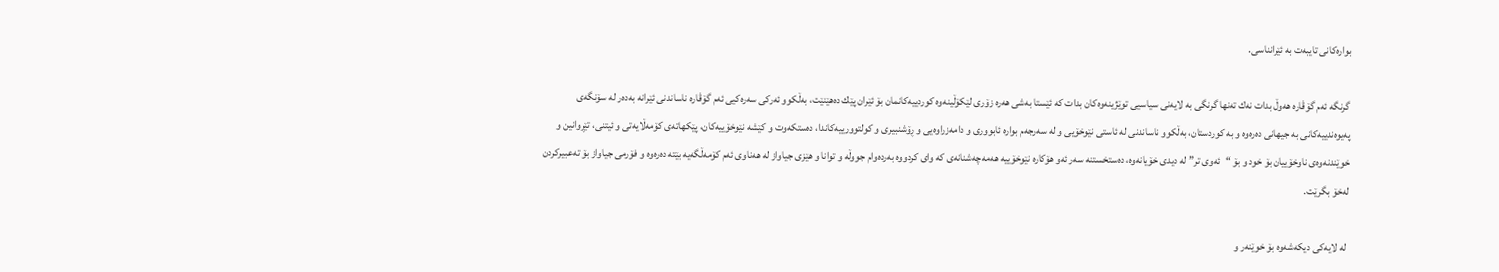بواره‌كانی تایبه‌ت به‌ ئێرانناسی‌.

گرنگه‌ ئه‌م گۆڤاره‌ هه‌وڵ بدات نه‌ك ته‌نها گرنگی به‌ لایه‌نی‌ سیاسیی توێژینه‌وه‌كان بدات كه‌ ئێستا به‌شی هه‌ره‌ زۆری لێكۆڵینه‌وه‌ كوردییه‌كانمان بۆ ئێران پێك دەهێنێت، به‌ڵكوو ئه‌ركی سه‌ره‌كیی ئه‌م گۆڤاره‌ ناساندنی ئێرانه‌ به‌ده‌ر له‌ سۆنگه‌ی په‌یو‌ە‌ندییه‌كانی به‌ جیهانی ده‌ره‌وه‌ و به‌ كوردستان، به‌ڵكوو ناساندنی له‌ ئاستی نێوخۆیی و له‌ سه‌رجه‌م بواره‌ ئابووری و دامه‌زراوه‌یی و ڕۆشنبیری و كولتوورییه‌كاندا، ده‌ستكه‌وت و كێشه‌ نێوخۆییه‌كان، پێكهاته‌ی كۆمه‌ڵایه‌تی و ئیتنی، تێڕوانین و خوێندنه‌وه‌ی ناوخۆییان بۆ خود و بۆ “ئەوی تر” لە دیدی خۆیانەوە، ده‌ستخستنه‌ سه‌ر ئه‌و هۆكاره‌ نێوخۆییه‌ هه‌مه‌چه‌شنانه‌ی كه‌ وای كردووه‌ به‌رده‌وام جووڵه ‌و توانا و هێزی جیاواز له‌ هه‌ناوی ئه‌م كۆمه‌ڵگەیه‌ بێتە دەرەوە و فۆرمی جیاواز بۆ ته‌عبیركردن له‌خۆ بگرێت.

 له‌ لایه‌كی دیکەشه‌وه‌ بۆ خوێنه‌ر و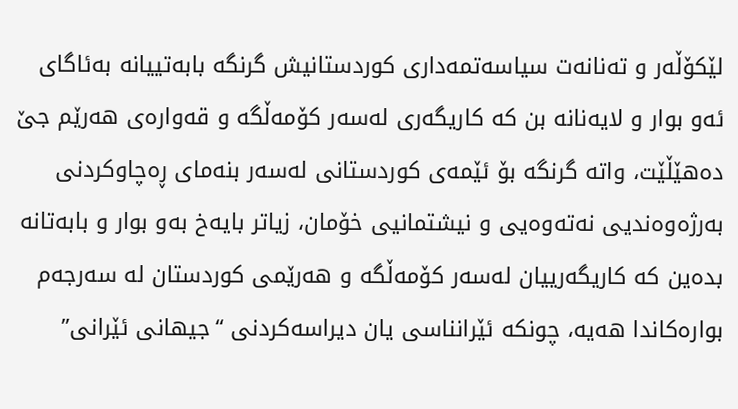لێكۆڵه‌ر و ته‌نانه‌ت سیاسه‌تمه‌داری كوردستانیش گرنگه‌ بابه‌تییانه‌ به‌ئاگای ئه‌و بوار و لایه‌نانه‌ بن كه‌ كاریگه‌ری له‌سه‌ر كۆمه‌ڵگە و قه‌واره‌ی هه‌رێم جێ دەهێڵێت، واته‌ گرنگه‌‌ بۆ ئێمه‌ی كوردستانی له‌سه‌ر بنه‌مای ڕە‌چاوكردنی به‌رژە‌وه‌ندیی نه‌ته‌وه‌یی و نیشتمانیی خۆمان، زیاتر بایه‌خ به‌و بوار و بابه‌تانه‌ بده‌ین كه‌ كاریگه‌رییان له‌سه‌ر كۆمه‌ڵگە و هه‌رێمی كوردستان له ‌سه‌رجه‌م بواره‌كاندا هه‌یه‌، چونكه‌ ئێرانناسی یان دیراسه‌كردنی “جیهانی ئێرانی”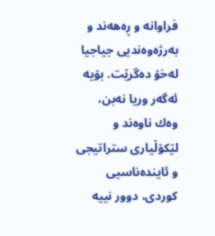فراوانه ‌و ڕە‌هه‌ند و به‌رژە‌وه‌ندیی جیاجیا له‌خۆ ده‌گرێت. بۆیه‌ ئه‌گه‌ر وریا نه‌بن، وه‌ك ناوه‌ند و لێكۆڵیاری ستراتیجی و ئاینده‌ناسیی كوردی، دوور نییه‌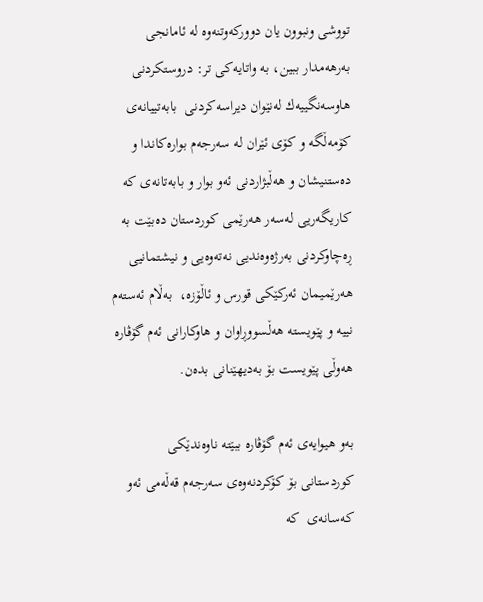تووشی ونبوون یان دووركه‌وتنه‌وه‌ له‌ ئامانجی به‌رهه‌مدار ببین، به‌ واتایه‌كی تر: دروستكردنی هاوسه‌نگییه‌ك لەنێوان دیراسه‌كردنی  بابه‌تییانه‌ی كۆمه‌ڵگە و کۆی ئێران له‌ سه‌رجه‌م بواره‌كاندا و ده‌ستنیشان و هه‌ڵبژاردنی ئه‌و بوار و بابه‌تانه‌ی كه‌ كاریگه‌ریی له‌سه‌ر هه‌رێمی كوردستان ده‌بێت به‌ ڕەچاوكردنی به‌رژەوه‌ندیی نه‌ته‌وه‌یی و نیشتمانیی هه‌رێمیمان ئه‌ركێكی قورس و ئاڵۆزه‌،  به‌ڵام ئه‌سته‌م نییه‌ و پێویسته‌ هه‌ڵسووڕاوان و هاوکارانی ئه‌م گۆڤاره‌ هه‌وڵی پێویست بۆ به‌دیهێنانی بده‌ن.

به‌و هیوایه‌ی ئه‌م گۆڤاره‌ ببێته‌ ناوه‌ندێكی كوردستانی بۆ كۆكردنه‌وه‌ی سه‌رجه‌م قه‌ڵه‌می ئەو كه‌سانه‌ی  كه‌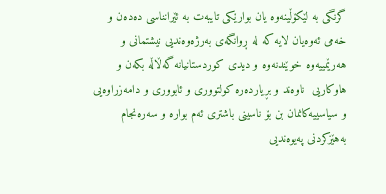گرنگی به‌ لێكۆڵینه‌وه‌ یان بوارێكی تایبه‌ت به‌ ئێرانناسی ده‌ده‌ن و خه‌می ئه‌وه‌یان لایه‌‌ كه‌ له‌ ڕوانگه‌ی به‌رژە‌وه‌ندیی نیشتمانی و هه‌رێمییه‌وه‌ خوێندنه‌وه ‌و دیدی كوردستانیانه‌ گه‌ڵاڵه‌ بكه‌ن و هاوكاریی  ناوه‌ند و بڕیارده‌ره‌ كولتووری و ئابووری و دامه‌زراوه‌یی و سیاسییه‌كانمان بن بۆ ناسینی باشتری ئه‌م بواره ‌و سه‌ره‌نجام به‌هێزكردنی په‌یوه‌ندیی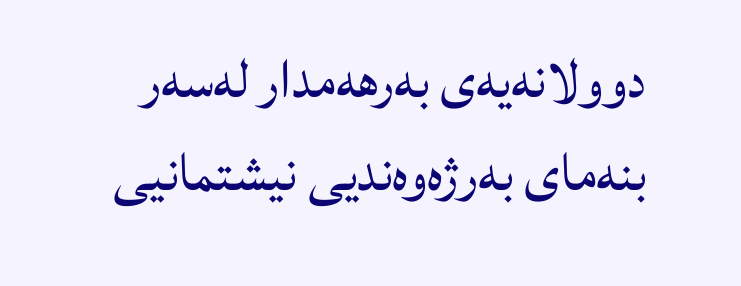دوولانه‌یه‌ی به‌رهه‌مدار له‌سه‌ر بنه‌مای به‌رژە‌وه‌ندیی نیشتمانیی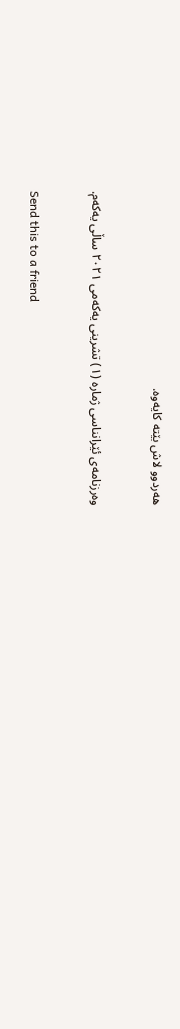هه‌ردوو لاش بێتە کایەوە.

وەرزنامەی ئێرانناسی ژمارە (١) تشرینی یه‌كه‌می ٢٠٢١ ساڵی یەکەم.

Send this to a friend